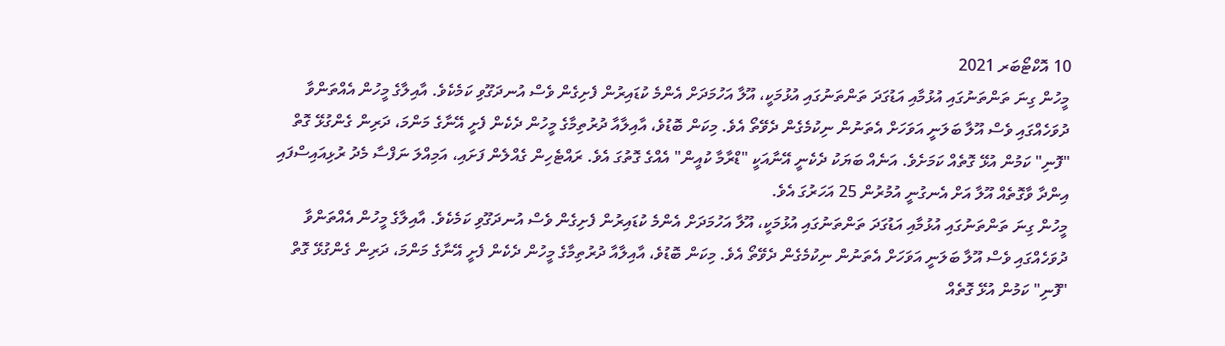10 އޮކްޓޯބަރ 2021
މީހުން ގިނަ ތަންތަނުގައި އުޅުމާއި އަޑުގަދަ ތަންތަނުގައި އުޅުމަކީ، އޫލާ އަހުމަދަށް އެންމެ ކުޑައިރުން ފެށިގެން ވެސް އުނދަގޫވި ކަމެކެވެ. އާއިލާގެ މީހުން އެއްތަންވާ ދުވަހެއްގައި ވެސް އޫލާ ބަލަނީ އަވަހަށް އެތަނުން ނިކުމެގެން ދެވޭތޯ އެވެ. މިކަން ބޮޑުވެ، އާއިލާއާ ދުރުތިމާގެ މީހުން ދެކެން ފެށީ އޭނާގެ މަންމަ، ދަރިން ގެންގުޅޭ ގޮތް "ފޮނި" ކަމުން އުޅޭ ގޮތެއް ކަމަށެވެ. އަނެއް ބަޔަކު ދެކެނީ އޭނާއަކީ "ޑްރާމާ ކުއީން" އެއްގެ ގޮތުގަ އެވެ. ރައްޓެހިން ގެއްލެން ފަށައި، އަމިއްލަ ނަފްސާ މެދު ރުޅިއައިސްފައި އިންދާ ވާގޮތެއް އޫލާ އަށް އެނގުނީ އުމުރުން 25 އަހަރުގަ އެވެ.
މީހުން ގިނަ ތަންތަނުގައި އުޅުމާއި އަޑުގަދަ ތަންތަނުގައި އުޅުމަކީ، އޫލާ އަހުމަދަށް އެންމެ ކުޑައިރުން ފެށިގެން ވެސް އުނދަގޫވި ކަމެކެވެ. އާއިލާގެ މީހުން އެއްތަންވާ ދުވަހެއްގައި ވެސް އޫލާ ބަލަނީ އަވަހަށް އެތަނުން ނިކުމެގެން ދެވޭތޯ އެވެ. މިކަން ބޮޑުވެ، އާއިލާއާ ދުރުތިމާގެ މީހުން ދެކެން ފެށީ އޭނާގެ މަންމަ، ދަރިން ގެންގުޅޭ ގޮތް "ފޮނި" ކަމުން އުޅޭ ގޮތެއް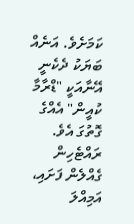ކަމަށެވެ. އަނެއް ބަޔަކު ދެކެނީ އޭނާއަކީ "ޑްރާމާ ކުއީން" އެއްގެ ގޮތުގަ އެވެ. ރައްޓެހިން ގެއްލެން ފަށައި، އަމިއްލަ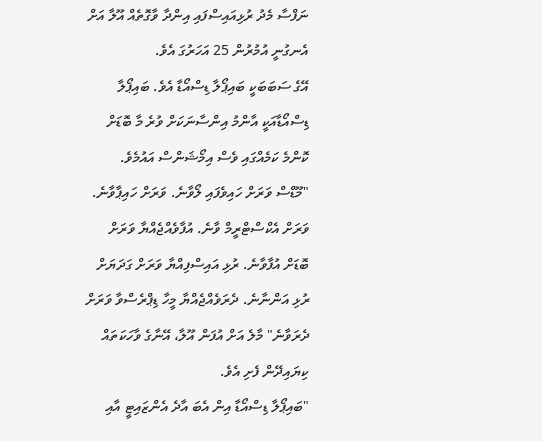ނަފްސާ މެދު ރުޅިއައިސްފައި އިންދާ ވާގޮތެއް އޫލާ އަށް އެނގުނީ އުމުރުން 25 އަހަރުގަ އެވެ.
އޭގެ ސަބަބަކީ ބައިޕޯލާ ޑިސްއޯޑާ އެވެ. ބައިޕޯލާ ޑިސްއޯޑާއަކީ އާންމު އިންސާނަކަށް ވުރެ މާ ބޮޑަށް ކޮންމެ ކަމެއްގައި ވެސް އިމޯޝަންސް އައުމެވެ.
"މޫޑްސް ވަރަށް ހައިވެފައި ލޯވާނެ. ވަރަށް ހައިޕާވާނެ. ވަރަށް އެކްސްޓްރީމް ވާނެ. އުފާވެއްޖެއްޔާ ވަރަށް ބޮޑަށް އުފާވާނެ. ރުޅި އައިސްފިއްޔާ ވަރަށް ގަދަޔަށް ރުޅި އަންނާނެ. ދެރަވެއްޖެއްޔާ މީހާ ޑިޕްރެސްވާ ވަރަށް ދެރަވާނެ" މާލެ އަށް އުފަން އޫލާ، އޭނާގެ ވާހަކަތައް ކިޔައިދޭން ފެށި އެވެ.
"ބައިޕޯލާ ޑިސްއޯޑާ އިން އެބަ އާދެ އެންޒައިޓީ އާއި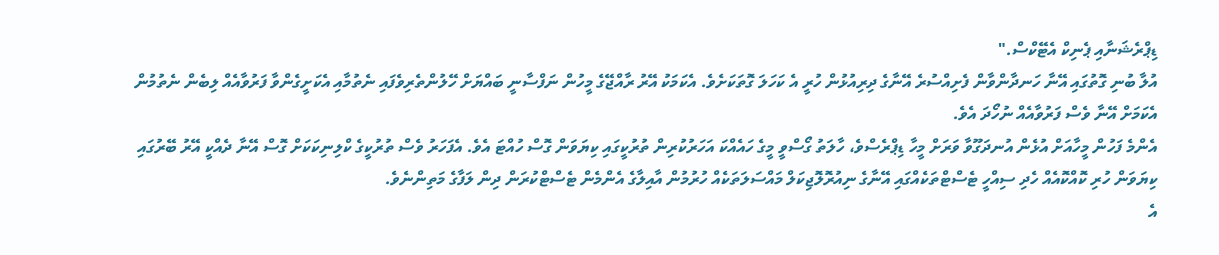ޑިޕްރެޝަނާއި ޕެނިކް އެޓޭކްސް."
އުލާ ބުނި ގޮތުގައި އޭނާ ހަނދާންވާން ފެށިއްސުރެ އޭނާގެ ދިރިއުޅުން ހުރީ އެ ކަހަލަ ގޮތަކަށެވެ. އެކަމަކު އޭރު ރާއްޖޭގެ މީހުން ނަފްސާނީ ބައްޔަށް ހޭލުންތެރިވެފައި ނެތުމާއި އެކަށީގެންވާ ފަރުވާއެއް ލިބެން ނެތުމުން އެކަމަށް އޭނާ ވެސް ފަރުވާއެއް ނުހޯދަ އެވެ.
އެންމެ ފަހުން މީހާއަށް އުޅެން އުނދަގޫވާ ވަރަށް މީހާ ޑިޕްރެސްވެ، ހާލަތު ގޯސްވީ މީގެ ހައެއްކަ އަހަރުކުރިން ތުރުކީގައި ކިޔަވަން ގޮސް ހުއްޓަ އެވެ. އެފަހަރު ވެސް ތުރުކީގެ ކްލިނިކަކަށް ގޮސް އޭނާ ދެއްކީ އޭރު ބޭރުގައި ކިޔަވަން ހުރި ކޮއްކޮއެއް ހެދި ސިއްހީ ޓެސްޓްތަކެއްގައި އޭނާގެ ނިއުރޮލޮޖިކަލް މައްސަލަތަކެއް ހުރުމުން އާއިލާގެ އެންމެން ޓެސްޓްކުރަން ދިން ލަފާގެ މަތިންނެވެ.
އެ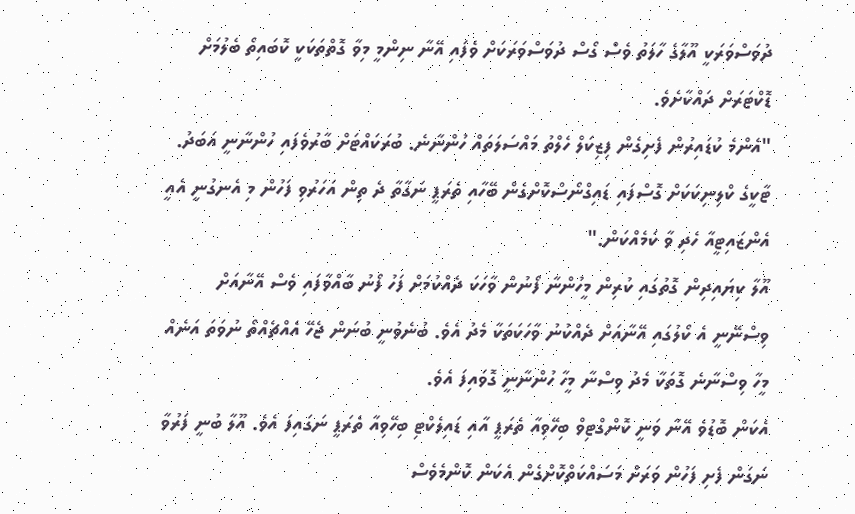ދުވަސްވަރަކީ އޫލާގެ ހާލަތު ވެސް ގޯސް ދުވަސްވަރަކަށް ވެފައި އޭނާ ނިންމީ މިވާ ގޮތްތަކަކީ ކޮބައިތޯ ބެލުމަށް ޑޮކްޓަރަށް ދައްކާށެވެ.
"އެންމެ ކުޑައިރުން ފެށިގެން ފިޒިކަލް ހެލްތު މައްސަލަތައް ހުންނާނެ. ބުރަކައްޓަށް ބާރުވެފައި ހުންނާނީ އަބަދު. ޓާކީގެ ކްލިނިކަކަށް ގޮސްފައި ޑައިގްނޯސްކޮށްގެން ބޭހާއި ތެރަޕީ ނަގާތާ ދެ ތިން އަހަރުވި ފަހުން މި އެނގުނީ އެއީ އެންޒައިޓީއާ ހެދި ވާ ކަމެއްކަން."
އޫލާ ކިޔައިދިން ގޮތުގައި ކުރިން މީހުންނާ ފޯނުން ވާހަކަ ދެއްކުމަށް ފަހު ފޯނު ބާއްވާފައި ވެސް އޭނާއަށް ވިސްނޭނީ އެ ކޯލުގައި އޭނާއަށް ދެއްކުނު ވާހަކަތަކާ މެދު އެވެ. ބުނެވުނީ ބުނަން ޖެހޭ އެއްޗެއްތޯ ނުވަތަ އަނެއް މީހާ ވިސްނާނެ ގޮތަކާ މެދު ވިސްނާ މީހާ ހުންނާނީ ގޮވައިފަ އެވެ.
އެކަން ބޮޑުވެ އޭނާ ވަނީ ކޮންގްޓިވް ބިހޭވިއާ ތެރަޕީ އާއި ޑައިލެކްޓި ބިހޭވިއާ ތެރަޕީ ނަގައިފަ އެވެ. އޫލާ ބުނީ ފަރުވާ ނަގަން ފެށި ފަހުން ވަރަށް މަސައްކަތްކޮށްގެން އެކަން ކޮންމެވެސް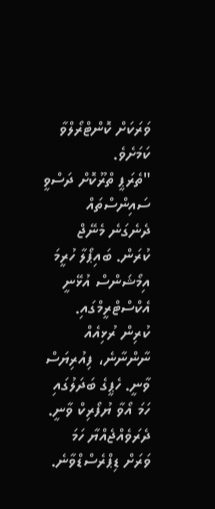ވަރަކަށް ކޮންޓްރޯލްވާ ކަމަށެވެ.
"ތެރަޕީ ތްރޫކޮށް ދަސްވީ ސައިންސްތައް ދެނެގަނެ މެނޭޖް ކުރަން. ބައިޕޯލާ ހުރީމަ އިމޯޝަންސް އުޅޭނީ އެކްސްޓްރީމްގައި. ކުރިން ރުޅިއެއް ނާންނާނެ، ފިއުރިޔަސް ވާނީ. ހެޕީގެ ބަދަލުގައި ހަމަ އޯވާ ޔުފޯރިކް ވާނީ. ދެރަވެއްޖެއްޔާ ހަމަ ވަރަށް ޑިޕްރެސްޑްވާނެ.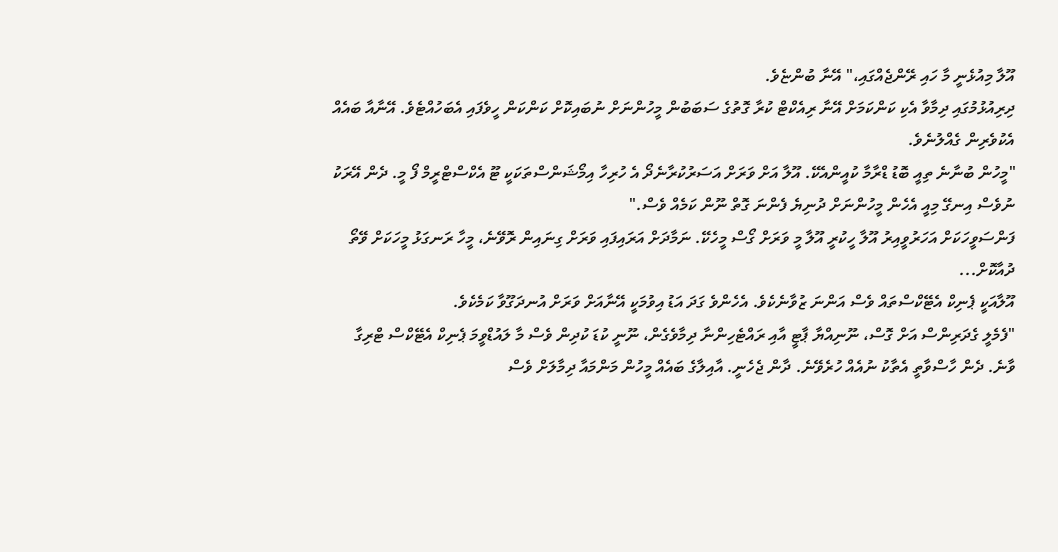އޫލާ މިއުޅެނީ މާ ހައި ރޭންޖެއްގައި،" އޭނާ ބުންޏެވެ.
ދިރިއުޅުމުގައި ދިމާވާ އެކި ކަންކަމަށް އޭނާ ރިއެކްޓް ކުރާ ގޮތުގެ ސަބަބުން މީހުންނަށް ނުބައިކޮށް ކަންކަން ހީވެފައި އެބަހުއްޓެވެ. އޭނާއާ ބައެއް އެކުވެރިން ގެއްލުނެވެ.
"މީހުން ބުނާނެ ތިއީ ބޮޑު ޑްރާމާ ކުއީންއެކޭ. އޫލާ އަށް ވަރަށް އަސަރުކުރާނެދޯ އެ ހުރިހާ އިމޯޝަންސްތަކަކީ ޓޫ އެކްސްޓްރީމް ފޯ މީ. ދެން އޭރަކު ނުވެސް އިނގޭ މިއީ އެހެން މީހުންނަށް ދުނިޔެ ފެންނަ ގޮތް ނޫން ކަމެއް ވެސް."
ފަންސަވީހަކަށް އަހަރުވީއިރު އޫލާ ހީކުރީ އޫލާ މީ ވަރަށް ގޯސް މީހެކޭ. ނަމާދަށް އަރައިފައި ވަރަށް ގިނައިން ރޮވޭނެ، މީހާ ރަނގަޅު މީހަކަށް ވޭތޯ ދުއާކޮށް...
އޫލާއަކީ ޕެނިކް އެޓޭކްސްތައް ވެސް އަންނަ ޒުވާނެކެވެ. އެހެންވެ ގަދަ އަޑު އިވުމަކީ އޭނާއަށް ވަރަށް އުނދަގޫވާ ކަމެކެވެ.
"ފެމެލީ ގެދަރިންސް އަށް ގޮސް، ނޫނިއްޔާ ޕާޓީ އާއި ރައްޓެހިންނާ ދިމާވެގެން، ނޫނީ ކުޑަ ކުދިން ވެސް މާ ލައުޑްވީމަ ޕެނިކް އެޓޭކްސް ޓްރިގާ ވާނެ. ދެން ހާސްވާތީ އެތާކު ނުއެއް ހުރެވޭނެ. ދާން ޖެހެނީ. އާއިލާގެ ބައެއް މީހުން މަންމައާ ދިމާލަށް ވެސް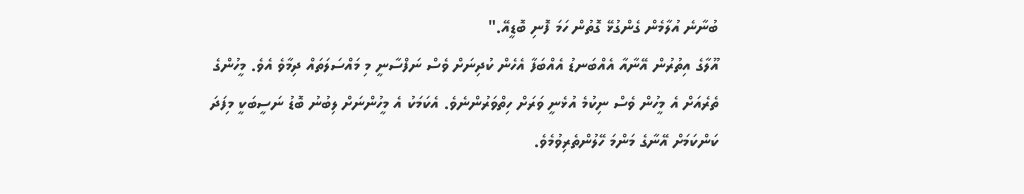ބުނާނެ އުލާމެން ގެންގުޅޭ ގޮތުން ހަމަ ފޮނި ބޮޑީއޭ."
އޫލާގެ އިތުރުން އޭނާއާ އެއްބަނޑު އެއްބަފާ އެހެން ކުދިނަށް ވެސް ނަފްސާނީ މި މައްސަލަތައް ދިމާވެ އެވެ. މީހުންގެ ތެރެއަށް އެ މީހުން ވެސް ނިކުމެ އުޅެނީ ވަރަށް ހިތްވަރުންނެވެ. އެކަމަކު އެ މީހުންނަށް ލިބުނު ބޮޑު ނަސީބަކީ މިފަދަ ކަންކަމަށް އޭނާގެ މަންމަ ހޭލުންތެރިވުމެވެ.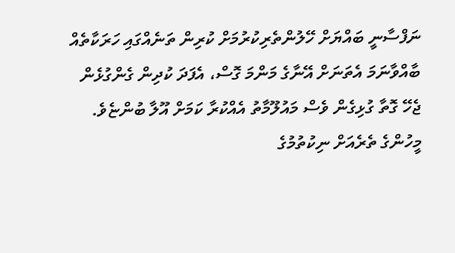ނަފްސާނީ ބައްޔަށް ހޭލުންތެރިކުރުމަށް ކުރިން ތަނެއްގައި ހަރަކާތެއް ބާއްވާނަމަ އެތަނަށް އޭނާގެ މަންމަ ގޮސް، އެފަދަ ކުދިން ގެންގުޅެން ޖެހޭ ގޮތާ ގުޅިގެން ވެސް މައުލޫމާތު އެއްކުރާ ކަމަށް އޫލާ ބުންޏެވެ.
މީހުންގެ ތެރެއަށް ނިކުތުމުގެ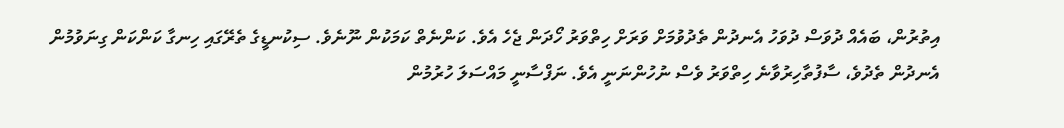އިތުރުން، ބައެއް ދުވަސް ދުވަހު އެނދުން ތެދުވުމަށް ވަރަށް ހިތްވަރު ހޯދަން ޖެހެ އެވެ. ކަންނެތް ކަމަކުން ނޫނެވެ. ސިކުނޑީގެ ތެރޭގައި ހިނގާ ކަންކަން ގިނަވުމުން އެނދުން ތެދުވެ، ސާފުތާހިރުވާނެ ހިތްވަރު ވެސް ނުހުންނަނީ އެވެ. ނަފްސާނީ މައްސަލަ ހުރުމުން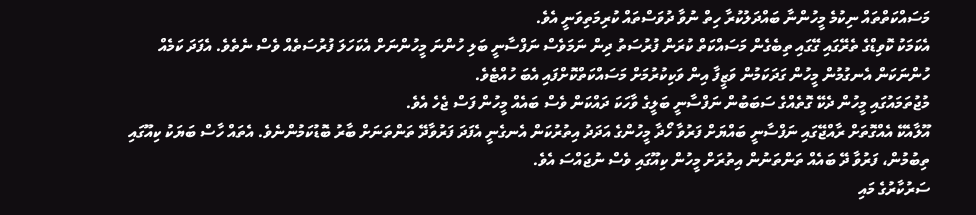މަސައްކަތްތައް ނިކުމެ މީހުންނާ ބައްދަލުކުރާ ހިތް ނުވާ ދުވަސްތައް ކުރިމަތިވަނީ އެވެ.
އެކަމަކު ކޮވިޑްގެ ތެރޭގައި ގޭގައި ތިބެގެން މަސައްކަތް ކުރަން ފުރުސަތު ދިން ނަމަވެސް ނަފްސާނީ ބަލި ހުންނަ މީހުންނަށް އެކަހަލަ ފުރުސަތެއް ވެސް ނެތެވެ. އެފަދަ ކަމެއް ހުންނަކަން އެނގުމުން މީހުން ގަދަކަމުން ވަޒީފާ އިން ވަކިކުރުމަށް މަސައްކަތްކޮށްފައި އެބަ ހުއްޓެވެ.
މުޖުތަމައުގައި މީހުން ދެކޭ ގޮތެއްގެ ސަބަބުން ނަފްސާނީ ބަލީގެ ވާހަކަ ދައްކަން ވެސް ބައެއް މީހުން ފަސް ޖެހެ އެވެ.
އޫލާއެކޭ އެއްގޮތަށް ރާއްޖޭގައި ނަފްސާނީ ބައްޔަށް ފަރުވާ ހޯދާ މީހުންގެ އަދަދު އިތުރުކަން އެނގެނީ އެފަދަ ފަރުވާދޭ ތަންތަނަށް ބާރު ބޮޑުކަމުންނެވެ. އެތައް ހާސް ބަޔަކު ކިއޫގައި ތިބުމުން، ފަރުވާ ދޭ ބައެއް ތަންތަނުން އިތުރަށް މީހުން ކިއޫގައި ވެސް ނުޖައްސަ އެވެ.
ސަރުކާރުގެ މައި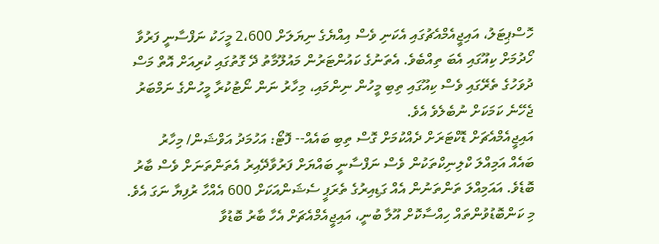ހޮސްޕިޓަލު، އައިޖީއެމްއެޗުގައި އެކަނި ވެސް އިއްޔެގެ ނިޔަލަށް 2،600 މީހަކު ނަފްސާނީ ފަރުވާ ހޯދުމަށް ކިއޫގައި އެބަ ތިއްބެވެ. އެތަނުގެ ކައުންޓަރުން މައުލޫމާތު ދޭ ގޮތުގައި ކުރިއަށް އޮތް މަސް ދުވަހުގެ ތެރޭގައި ވެސް ކިއޫގައި ތިބި މީހުން ނިންމައި، މިހާރު ނަން ނޯޓުކުރާ މީހުންގެ ނަމްބަރު ޖެހޭނެ ކަމަކަށް ނުބެލެވެ އެވެ.
އައިޖީއެމްއެޗަށް ޑޮކްޓަރަށް ދެއްކުމަށް ގޮސް ތިބި ބައެއް-- ފޮޓޯ: އަހުމަދު އަވްޝަން/ މިހާރު
ބައެއް އަމިއްލަ ކްލިނިކްތަކުން ވެސް ނަފްސާނީ ބައްޔަށް ފަރުވާދޭއިރު އެތަންތަނަށް ވެސް ބާރު ބޮޑެވެ. އައަމިއްލަ ތަންތަނުން އެއް ގަޑިއިރުގެ ތެރަޕީ ސެޝަންއަކަށް 600 އެއްހާ ރުފިޔާ ނަގަ އެވެ.
މި ކަންބޮޑުވުންތައް ހިއްސާކޮށް އޫލާ ބުނީ، އައިޖީއެމްއެޗަށް އެހާ ބާރު ބޮޑުވާ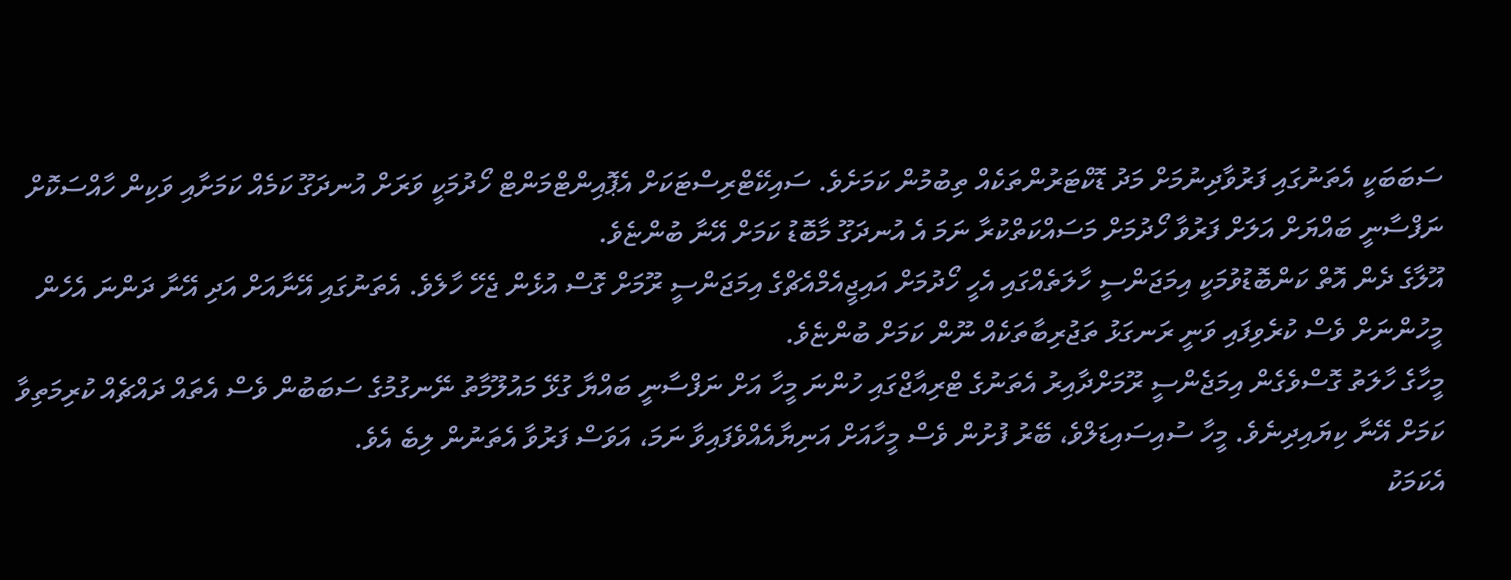ސަބަބަކީ އެތަނުގައި ފަރުވާދިނުމަށް މަދު ޑޮކްޓަރުންތަކެއް ތިބުމުން ކަމަށެވެ. ސައިކޭޓްރިސްޓަކަށް އެޕޮއިންޓްމަންޓް ހޯދުމަކީ ވަރަށް އުނދަގޫ ކަމެއް ކަމަށާއި ވަކިން ހާއްސަކޮށް ނަފްސާނީ ބައްޔަށް އަލަށް ފަރުވާ ހޯދުމަށް މަސައްކަތްކުރާ ނަމަ އެ އުނދަގޫ މާބޮޑު ކަމަށް އޭނާ ބުންޏެވެ.
އޫލާގެ ދެން އޮތް ކަންބޮޑުވުމަކީ އިމަޖަންސީ ހާލަތެއްގައި އެހީ ހޯދުމަށް އައިޖީއެމްއެޗްގެ އިމަޖަންސީ ރޫމަށް ގޮސް އުޅެން ޖެހޭ ހާލެވެ. އެތަނުގައި އޭނާއަށް އަދި އޭނާ ދަންނަ އެހެން މީހުންނަށް ވެސް ކުރެވިފައި ވަނީ ރަނގަޅު ތަޖުރިބާތަކެއް ނޫން ކަމަށް ބުންޏެވެ.
މީހާގެ ހާލަތު ގޮސްވެގެން އިމަޖެންސީ ރޫމަށްދާއިރު އެތަނުގެ ޓްރިއާޖްގައި ހުންނަ މީހާ އަށް ނަފްސާނީ ބައްޔާ ގުޅޭ މައުލޫމާތު ނޭނގުމުގެ ސަބަބުން ވެސް އެތައް ދައްޗެއް ކުރިމަތިވާ ކަމަށް އޭނާ ކިޔައިދިނެވެ. މީހާ ސުއިސައިޑަލްވެ، ބޭރު ފުށުން ވެސް މީހާއަށް އަނިޔާއެއްވެފައިވާ ނަމަ، އަވަސް ފަރުވާ އެތަނުން ލިބެ އެވެ.
އެކަމަކު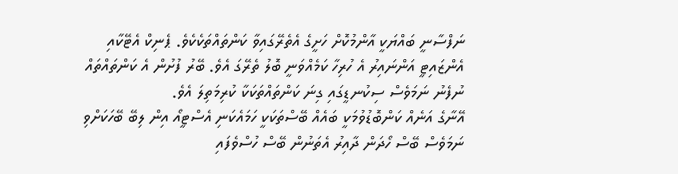ނަފްސާނީ ބައްޔަކީ އާންމުކޮށް ހަށީގެ އެތެރޭގައިވާ ކަންތައްތަކެކެވެ. ޕެނިކް އެޓޭކާއި އެންޒައިޓީ އަންނައިރު އެ ހުރިހާ ކަމެއްވަނީ ބޮލު ތެރޭގަ އެވެ. ބޭރު ފުށުން އެ ކަންތައްތައް ނުފެނު ނަމަވެސް ސިކުނޑީގައި ގިނަ ކަންތައްތަކަކާ ކުރިމަތިލަ އެވެ.
އޭނާގެ އަނެއް ކަންބޮޑުވުމަކީ ބައެއް ބޭސްތަކަކީ ހަމައެކަނި އެސްޓީއޯ އިން ލިބޭ ބޭހަކަށްވި ނަމަވެސް ބޭސް ހޯދަން ދާއިރު އެތަނުން ބޭސް ހުސްވެފައި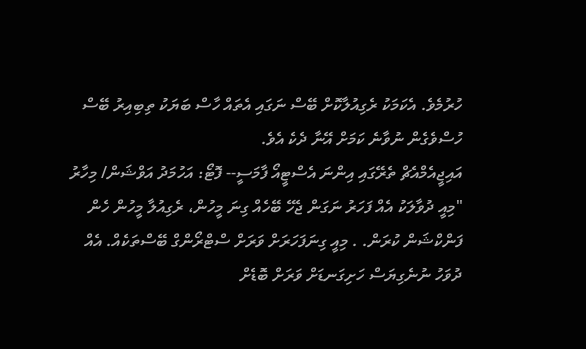ހުރުމެވެ. އެކަމަކު ރެގިއުލާކޮށް ބޭސް ނަގައި އެތައް ހާސް ބަޔަކު ތިބިއިރު ބޭސް ހުސްވެގެން ނުވާނެ ކަމަށް އޭނާ ދެކެ އެވެ.
އައިޖީއެމްއެޗް ތެރޭގައި އިންނަ އެސްޓީއޯ ފާމަސީ-- ފޮޓޯ: އަހުމަދު އަވްޝަން/ މިހާރު
"މިއީ ދުވާލަކު އެއް ފަހަރު ނަގަން ޖެހޭ ބޭހެއް ގިނަ މީހުން، ރެގިއުލާ މީހުން ހެން ފަންކްޝަން ކުރަން. . މިއީ ގިނަފަހަރަށް ވަރަށް ސްޓްރޯންގް ބޭސްތަކެއް. އެއް ދުވަހު ނުނެގިޔަސް ހަށިގަނޑަށް ވަރަށް ބޮޑެށް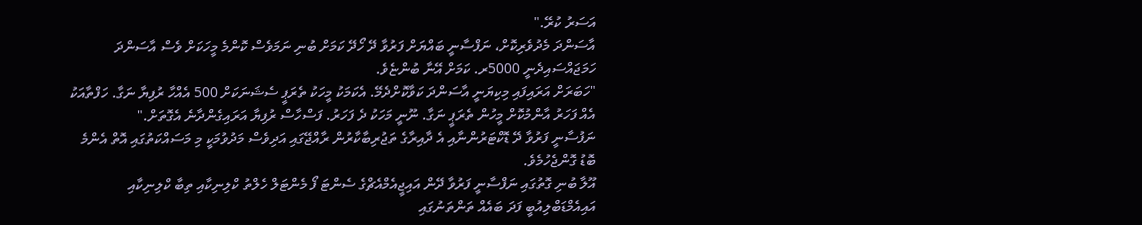އަސަރު ކުރޭ."
އާސަންދަ މެދުވެރިކޮށް، ނަފްސާނީ ބައްޔަށް ފަރުވާ ދޭ ހޯދޭ ކަމަށް ބުނި ނަމަވެސް ކޮންމެ މީހަކަށް ވެސް އާސަންދަ ހަމަޖައްސައިދެނީ 5000ރ. ކަމަށް އޭނާ ބުންޏެވެ.
"ހަބަރަށް އަރައިފައި މިކިޔަނީ އާސަންދަ ކަވާކޮށްދެމޭ. އެކަމަކު މީހަކު ތެރަޕީ ސެޝަނަކަށް 500 އެއްހާ ރުފިޔާ ނަގާ. ހަފްތާއަކު އެއް ފަހަރު އާންމުކޮށް މީހުން ތެރަޕީ ނަގާ. ނޫނީ މަހަކު ދެ ފަހަރު. ފަސްހާސް ރުފިޔާ އަރައިގެންދާނެ އެގޮތަށް."
ނަފުސާނީ ފަރުވާ ދޭ ޑޮކްޓަރުންނާއި އެ ދާއިރާގެ ތަޖުރިބާކާރުން ރާއްޖޭގައި އަދިވެސް މަދުވުމަކީ މި މަސައްކަތުގައި އޮތް އެންމެ ބޮޑު ގޮންޖެހުމެވެ.
އޫލާ ބުނި ގޮތުގައި ނަފްސާނީ ފަރުވާ ދޭން އައިޖީއެމްއެޗްގެ ސެންޓަ ފޯ މެންޓަލް ހެލްތު ކްލިނިކާއި ތިބާ ކްލިނިކާއި އައިއެމްޑަބްލިއުބީ ފަދަ ބައެއް ތަންތަނުގައި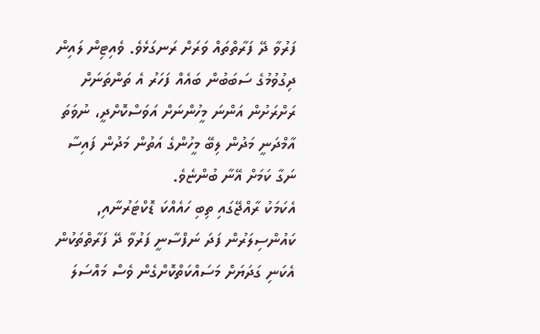ފަރުވާ ދޭ ފަރާތްތައް ވަރަށް ރަނގަޅެވެ. ވެއިޓިން ލައިން ދިގުވުމުގެ ސަބަބުން ބައެއް ފަހަރު އެ ތަންތަނަށް ރަށްރަށުން އަންނަ މީހުންނަށް އަވަސްކޮށްދީ، ނުވަތަ އާމްދަނީ މަދުން ލިބޭ މީހުންގެ އަތުން މަދުން ފައިސާ ނަގާ ކަމަށް އޭނާ ބުންޏެވެ.
އެކަމަކު ރާއްޖޭގައި ތިބި ހައެއްކަ ޑޮކްޓަރުނާއި, ކައުންސިލަރުން ފަދަ ނަފްސާނީ ފަރުވާ ދޭ ފަރާތްތަކުން އެކަނި ގަދަޔަށް މަސައްކަތްކޮށްގެން ވެސް މައްސަލަ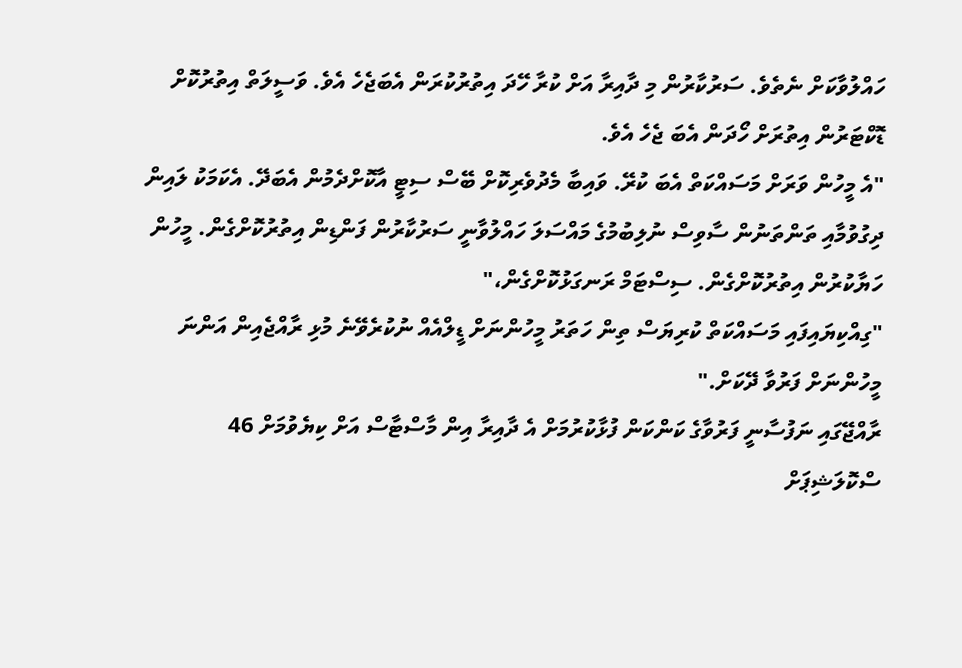ހައްލުވާކަށް ނެތެވެ. ސަރުކާރުން މި ދާއިރާ އަށް ކުރާ ހޭދަ އިތުރުކުރަން އެބަޖެހެ އެވެ. ވަސީލަތް އިތުރުކޮށް ޑޮކްޓަރުން އިތުރަށް ހޯދަން އެބަ ޖެހެ އެވެ.
"އެ މީހުން ވަރަށް މަސައްކަތް އެބަ ކުރޭ. ވައިބާ މެދުވެރިކޮށް ބޭސް ސިޓީ އާކޮށްދެމުން އެބަދޭ. އެކަމަކު ލައިން ދިގުވުމާއި ތަންތަނުން ސާވިސް ނުލިބުމުގެ މައްސަލަ ހައްލުވާނީ ސަރުކާރުން ފަންޑިން އިތުރުކޮށްގެން. މީހުން ހަޔާކުރުން އިތުރުކޮށްގެން. ސިސްޓަމް ރަނގަޅުކޮށްގެން،"
"ގިއްކިޔައިފައި މަސައްކަތް ކުރިޔަސް ތިން ހަތަރު މީހުންނަށް ޑީލްއެއް ނުކުރެވޭނެ މުޅި ރާއްޖެއިން އަންނަ މީހުންނަށް ފަރުވާ ދޭކަށް."
ރާއްޖޭގައި ނަފުސާނީ ފަރުވާގެ ކަންކަން ފުޅާކުރުމަށް އެ ދާއިރާ އިން މާސްޓާސް އަށް ކިޔެވުމަށް 46 ސްކޮލަޝިޕަށް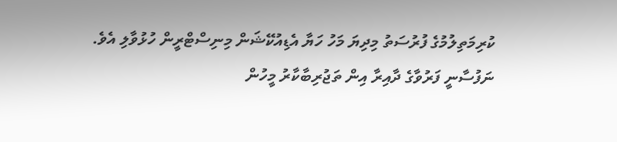ކުރިމަތިލުމުގެ ފުރުސަތު މިދިޔަ މަހު ހަޔާ އެޑިއުކޭޝަން މިނިސްޓްރީން ހުޅުވާލި އެވެ.
ނަފުސާނީ ފަރުވާގެ ދާއިރާ އިން ތަޖުރިބާކާރު މީހުން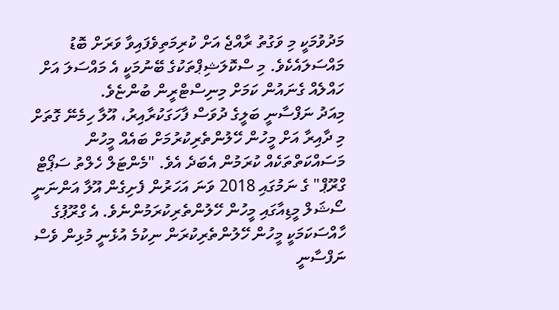މަދުވުމަކީ މި ވަގުތު ރާއްޖެ އަށް ކުރިމަތިވެފައިވާ ވަރަށް ބޮޑު މައްސަލައެކެވެ. މި ސްކޮލަޝިޕްތަކުގެ ބޭނުމަކީ އެ މައްސަލަ އަށް ހައްލެއް ގެނައުން ކަމަށް މިނިސްޓްރީން ބުންޏެވެ.
މިއަދު ނަފްސާނީ ބަލީގެ ދުވަސް ފާހަގަކުރާއިރު، އޫލާ ހިމެނޭ ގޮތަށް މި ދާއިރާ އަށް މީހުން ހޭލުންތެރިކުރުމަށް ބައެއް މީހުން މަސައްކަތްތަކެއް ކުރަމުން އެބަދެ އެވެ. "މެންޓަލް ހެލްތު ސަޕޯޓް ގްރޫޕް" ގެ ނަމުގައި 2018 ވަނަ އަހަރުން ފެށިގެން އޫލާ އަންނަނީ ސޯޝަލް މީޑިއާގައި މީހުން ހޭލުންތެރިކުރަމުންނެވެ. އެ ގްރޫޕުގެ ހާއްސަކަމަކީ މީހުން ހޭލުންތެރިކުރަން ނިކުމެ އުޅެނީ މުޅިން ވެސް ނަފްސާނީ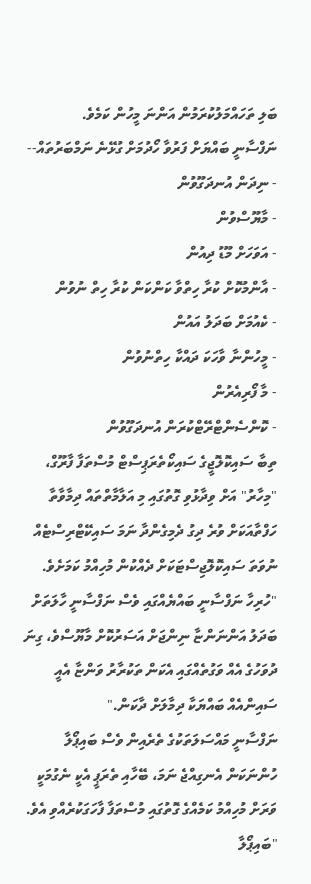ބަލި ތަހައްމަލުކުރަމުން އަންނަ މީހުން ކަމެވެ.
ނަފްސާނީ ބައްޔަށް ފަރުވާ ހޯދުމަށް ގުޅޭނެ ނަމްބަރުތައް--
- ނިދަން އުނދަގޫވުން
- މާޔޫސްވުން
- އަވަހަށް މޫޑު ދިއުން
- އާންމުކޮށް ކުރާ ހިތްވާ ކަންކަން ކުރާ ހިތް ނުވުން
- ކެއުމަށް ބަދަލު އައުން
- މީހުންނާ ވާހަކަ ދައްކާ ހިތްނުވުން
- މާ ފޯރިއެރުން
- ކޮންސެންޓްރޭޓްކުރަން އުނދަގޫވުން
ތިބާ ސައިކޮލޮޖީގެ ސައިކޯތެރަޕިސްޓް މުސްތަފާ ފާރޫގް، "މިހާރު" އަށް ވިދާޅުވި ގޮތުގައި މި އަލާމާތްތައް ދިމާވާތާ ހަފްތާއަކަށް ވުރެ ދިގު ދެމިގެންދާ ނަމަ ސައިކޭޓްރިސްޓެއް ނުވަތަ ސައިކޮލޮޖިސްޓަކަށް ދެއްކުން މުހިއްމު ކަމަށެވެ.
"ހުރިހާ ނަފްސާނީ ބައްޔެއްގައި ވެސް ނަފްސާނީ ހާލަތަށް ބަދަލު އަންނަންޏާ ނިންޖަށް އަސަރުކޮށް މާޔޫސްވެ، ގިނަ ދުވަހުގެ އެއް ވަގުތެއްގައި އެކަން ތަކުރާރު ވަންޏާ އެއީ ސައިންއެއް ބައްޔަކާ ދިމާލަށް ދާކަން."
ނަފްސާނީ މައްސަލަތަކުގެ ތެރެއިން ވެސް ބައިޕޯލާ ހުންނަކަން އެނގިއްޖެ ނަމަ، ބޭހާއި ތެރަޕީ އެކީ ނެގުމަކީ ވަރަށް މުހިއްމު ކަމެއްގެ ގޮތުގައި މުސްތަފާ ފާހަގަކުރެއްވި އެވެ.
"ބައިޕޯލާ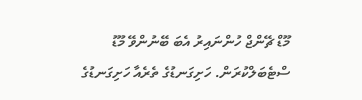މޫޑް ޗޭންޖް ހުންނައިރު އެބަ ބޭނުންވޭ މޫޑު ސްޓެބަލްކުރަން. ހަށިގަނޑުގެ ތެރެއާ ހަށިގަނޑުގެ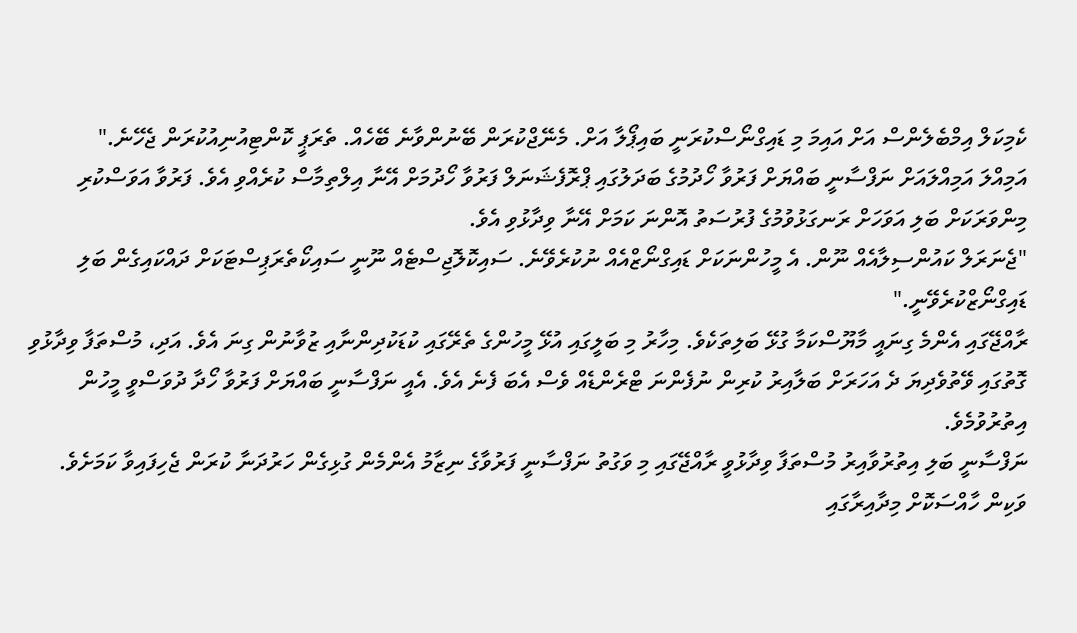ކެމިކަލް އިމްބެލެންސް އަށް އައިމަ މި ޑައިގްނޯސްކުރަނީ ބައިޕޯލާ އަށް. މެނޭޖްކުރަން ބޭނުންވާނެ ބޭހެއް. ތެރަޕީ ކޮންޓިއުނިއުކުރަން ޖެހޭނެ."
އަމިއްލަ އަމިއްލައަށް ނަފްސާނީ ބައްޔަށް ފަރުވާ ހޯދުމުގެ ބަދަލުގައި ޕްރޮފެޝަނަލް ފަރުވާ ހޯދުމަށް އޭނާ އިލްތިމާސް ކުރެއްވި އެވެ. ފަރުވާ އަވަސްކުރި މިންވަރަކަށް ބަލި އަވަހަށް ރަނގަޅުވުމުގެ ފުރުސަތު އޮންނަ ކަމަށް އޭނާ ވިދާޅުވި އެވެ.
"ޖެނަރަލް ކައުންސިލާއެއް ނޫން. އެ މީހުންނަކަށް ޑައިގްނޯޒްއެއް ނުކުރެވޭނެ. ސައިކޮލޮޖިސްޓެއް ނޫނީ ސައިކޯތެރަޕިސްޓަކަށް ދައްކައިގެން ބަލި ޑައިގްނޯޒްކުރެވޭނީ."
ރާއްޖޭގައި އެންމެ ގިނައީ މާޔޫސްކަމާ ގުޅޭ ބަލިތަކެވެ. މިހާރު މި ބަލީގައި އުޅޭ މީހުންގެ ތެރޭގައި ކުޑަކުދިންނާއި ޒުވާނުން ގިނަ އެވެ. އަދި، މުސްތަފާ ވިދާޅުވި ގޮތުގައި ވޭތުވެދިޔަ ދެ އަހަރަށް ބަލާއިރު ކުރިން ނުފެންނަ ޓްރެންޑެއް ވެސް އެބަ ފެނެ އެވެ. އެއީ ނަފްސާނީ ބައްޔަށް ފަރުވާ ހޯދާ ދުވަސްވީ މީހުން އިތުރުވުމެވެ.
ނަފްސާނީ ބަލި އިތުރުވާއިރު މުސްތަފާ ވިދާޅުވީ ރާއްޖޭގައި މި ވަގުތު ނަފްސާނީ ފަރުވާގެ ނިޒާމު އެންމެން ގުޅިގެން ހަރުދަނާ ކުރަން ޖެހިފައިވާ ކަމަށެވެ. ވަކިން ހާއްސަކޮށް މިދާއިރާގައި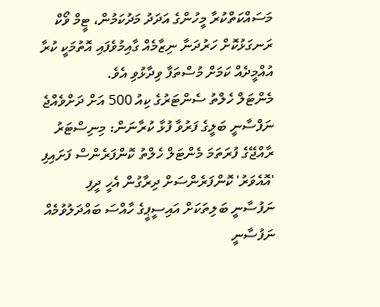މަސައްކަތްކުރާ މީހުންގެ އަދަދު މަދުކަމުން، ޓީމް ވޯކް ރަނގަޅުކޮށް ހަރުދަނާ ނިޒާމެއް ގާއިމުވެފައި އޮތުމަކީ ކުރާ އުއްމީދެއް ކަމަށް މުސްތަފާ ވިދާޅުވި އެވެ.
މެންޓަލް ހެލްތު ސެންޓަރުގެ ކިއު 500 އަށް ދަށްވެއްޖެ
ނަފްސާނީ ބަލީގެ ފަރުވާ ފުޅާ ކުރާނަން: މިނިސްޓަރު
ރާއްޖޭގެ ފުރަތަމަ މެންޓަލް ހެލްތު ކޮންފަރެންސް ފަށައިފި
'އޮއެވަރު' ކޮންފަރެންސަށް ދިރާގުން އެހީ ދީފި
ނަފުސާނީ ބަލިތަކަށް އައިސީޕީގެ ހާއްސަ ބައްދަލުވުމެއް
ނަފުސާނީ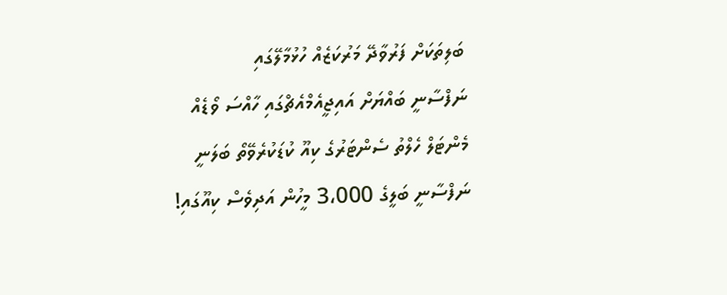ބަލިތަކަށް ފަރުވާދޭ މަރުކަޒެއް ހުޅުމާލޭގައި
ނަފްސާނީ ބައްޔަށް އައިޖީއެމްއެޗްގައި ހާއްސަ ވޯޑެއް
މެންޓަލް ހެލްތު ސެންޓަރުގެ ކިއޫ ކުޑަކުރެވޭތޯ ބަލަނީ
ނަފްސާނީ ބަލީގެ 3،000 މީހުން އަދިވެސް ކިއޫގައި!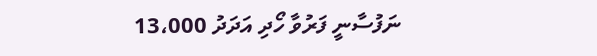ނަފުސާނީ ފަރުވާ ހޯދި އަދަދު 13،000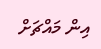އިން މައްޗަށް